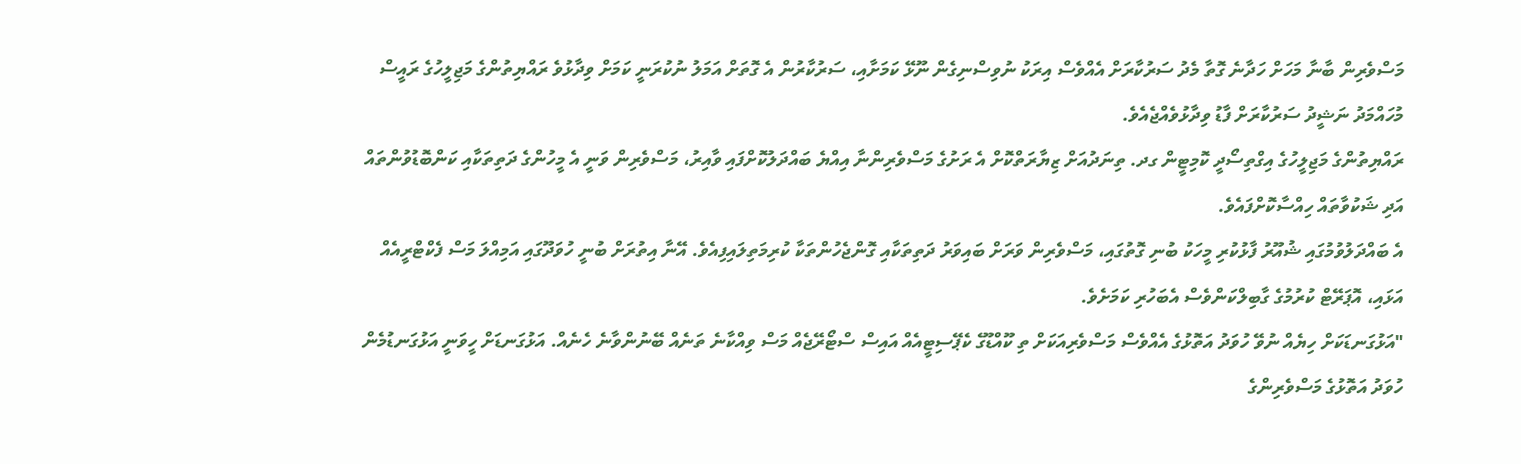މަސްވެރިން ބާނާ މަހަށް ހަދާނެ ގޮތާ މެދު ސަރުކާރަށް އެއްވެސް އިރަކު ނުވިސްނިގެން ނޫޅޭ ކަމަށާއި، ސަރުކާރުން އެ ގޮތަށް އަމަލު ނުކުރަނީ ކަމަށް ވިދާޅުވެ ރައްޔިތުންގެ މަޖިލީހުގެ ރައީސް މުހައްމަދު ނަޝީދު ސަރުކާރަށް ފާޑު ވިދާޅުވެއްޖެއެވެ.
ރައްޔިތުންގެ މަޖިލީހުގެ އިގްތިސޯދީ ކޮމިޓީން ގދ. ތިނަދުއަށް ޒިޔާރަތްކޮށް އެ ރަށުގެ މަސްވެރިންނާ އިއްޔެ ބައްދަލުކޮށްފައި ވާއިރު، މަސްވެރިން ވަނީ އެ މީހުންގެ ދަތިތަކާއި ކަންބޮޑުވުންތައް އަދި ޝަކުވާތައް ހިއްސާކޮށްފައެވެ.
އެ ބައްދަލުވުމުގައި ޝުއޫރު ފާޅުކުރި މީހަކު ބުނި ގޮތުގައި، މަސްވެރިން ވަރަށް ބައިވަރު ދަތިތަކާއި ގޮންޖެހުންތަކާ ކުރިމަތިލައިފިއެވެ. އޭނާ އިތުރަށް ބުނީ ހުވަދޫގައި އަމިއްލަ މަސް ފެކްޓްރީއެއް އަޅައި، އޮޕަރޭޓް ކުރުމުގެ ގާބިލްކަންވެސް އެބަހުރި ކަމަށެވެ.
"އަޅުގަނޑަކަށް ހިޔެއް ނުވޭ ހުވަދު އަތޮޅުގެ އެއްވެސް މަސްވެރިއަކަށް ތި ކޫއްޑޫގެ ކެޕޭސިޓީއެއް އައިސް ސްޓޯރޭޖެއް މަސް ވިއްކާނެ ތަނެއް ބޭނުންވާނެ ހެނެއް. އަޅުގަނޑަށް ހީވަނީ އަޅުގަނޑުމެން ހުވަދު އަތޮޅުގެ މަސްވެރިންގެ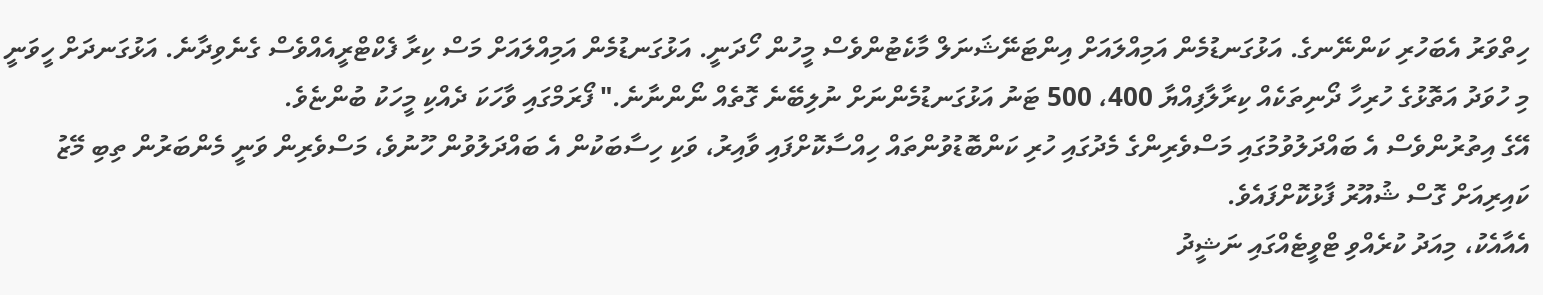ހިތްވަރު އެބަހުރި ކަންނޭނގެ. އަޅުގަނޑުމެން އަމިއްލައަށް އިންޓަނޭޝަނަލް މާކެޓުންވެސް މީހުން ހޯދަނީ. އަޅުގަނޑުމެން އަމިއްލައަށް މަސް ކިރާ ފެކްޓްރީއެއްވެސް ގެނެވިދާނެ. އަޅުގަނދަށް ހީވަނީ މި ހުވަދު އަތޮޅުގެ ހުރިހާ ދޯނިތަކެއް ކިރާލާފިއްޔާ 400، 500 ޓަނު އަޅުގަނޑުމެންނަށް ނުލިބޭނެ ގޮތެއް ނޯންނާނެ." ފޯރަމްގައި ވާހަކަ ދެއްކި މީހަކު ބުންޏެވެ.
އޭގެ އިތުރުންވެސް އެ ބައްދަލުވުމުގައި މަސްވެރިންގެ މެދުގައި ހުރި ކަންބޮޑުވުންތައް ހިއްސާކޮށްފައި ވާއިރު، ވަކި ހިސާބަކުން އެ ބައްދަލުވުން ހޫނުވެ، މަސްވެރިން ވަނީ މެންބަރުން ތިބި މޭޒު ކައިރިއަށް ގޮސް ޝުއޫރު ފާޅުކޮށްފައެވެ.
އެއާއެކު، މިއަދު ކުރެއްވި ޓްވީޓެއްގައި ނަޝީދު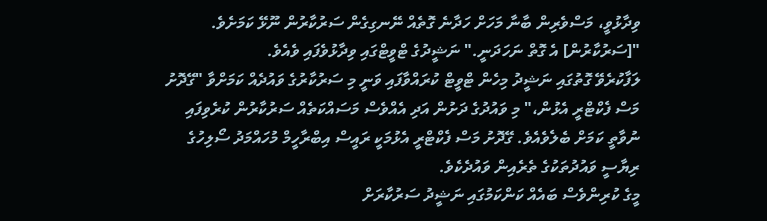ވިދާޅުވީ، މަސްވެރިން ބާނާ މަހަށް ހަދާނެ ގޮތެއް ނޭނގިގެން ސަރުކާރުން ނޫޅޭ ކަމަށެވެ.
"[ސަރުކާރުން] އެ ގޮތް ނަހަދަނީ." ނަޝީދުގެ ޓްވީޓްގައި ވިދާޅުވެފައި ވެއެވެ.
ލަފާކުރެވޭ ގޮތުގައި ނަޝީދު މިހެން ޓްވީޓް ކުރައްވާފައި ވަނީ މި ސަރުކާރުގެ ވައުދެއް ކަމަށްވާ "ގޭދޮށު މަސް ފެކްޓްރީ އެޅުން،" މި ވައުދުގެ ދަށުން އަދި އެއްވެސް މަސައްކަތެއް ސަރުކާރުން ކުރެވިފައި ނުވާތީ ކަމަށް ބެލެވެއެވެ. ގޭދޮށު މަސް ފެކްޓްރީ އެޅުމަކީ ރައީސް އިބްރާހީމް މުހައްމަދު ސޯލިހުގެ ރިޔާސީ ވައުދުތަކުގެ ތެރެއިން ވައުދެކެވެ.
މީގެ ކުރިންވެސް ބައެއް ކަންކަމުގައި ނަޝީދު ސަރުކާރަށް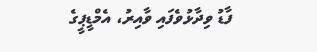ފާޑު ވިދާޅުވެފައި ވާއިރު، އެމްޑީޕީގެ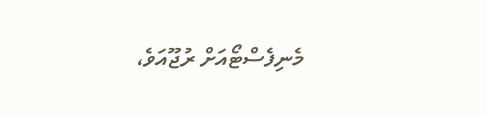މެނިފެސްޓޯއަށް ރުޖޫއަވެ،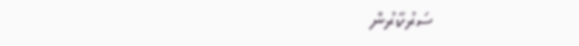ސަރުކާރުން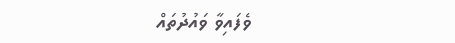ވެފައިވާ ވައުދުތައް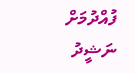ފުއްދުމަށް ނަޝީދު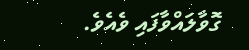ގޮވާލައްވާފައި ވެއެވެ.